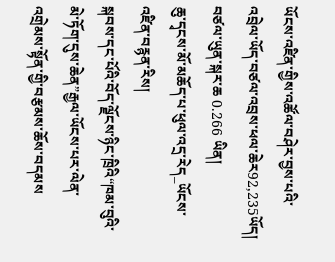ཡོངས་འཛིན་གྱིས་འཚོལ་བཤེར་བྱས་པའི་འབྲེལ་ཡོད་བཙལ་འབྲས་ཕལ་ཆེར92,235ཡོད།  བཙལ་ཡུན་སྐར་ཆ 0.266 ཡིན།
ཆུ་དྭངས་མོ་མཆོད་པ་ཕུལ་འདྲ་རེད_ཡོངས་འཛིན་བརྙན་རིས།
སྐབས་དང་པོའི་བོད་ལྗོངས་ཉིང་ཁྲིའི“ཁམ་བུའི་མེ་ཏོག་དུས་ཆེན”རྒྱལ་ཡོངས་པར་ལེན་འགྲེམས་སྟོན་གྱི་བརྩམས་ཆོས་བདམས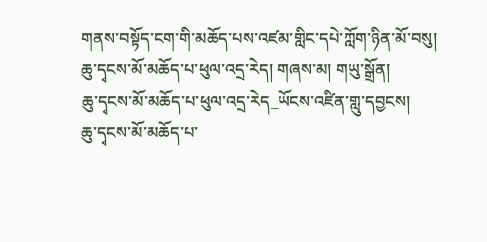གནས་བསྟོད་ངག་གི་མཆོད་པས་འཛམ་གླིང་དཔེ་ཀློག་ཉིན་མོ་བསུ།
ཆུ་དྭངས་མོ་མཆོད་པ་ཕུལ་འདྲ་རེད། གཞས་མ། གཡུ་སྒྲོན།
ཆུ་དྭངས་མོ་མཆོད་པ་ཕུལ་འདྲ་རེད_ཡོངས་འཛིན་གླུ་དབྱངས།
ཆུ་དྭངས་མོ་མཆོད་པ་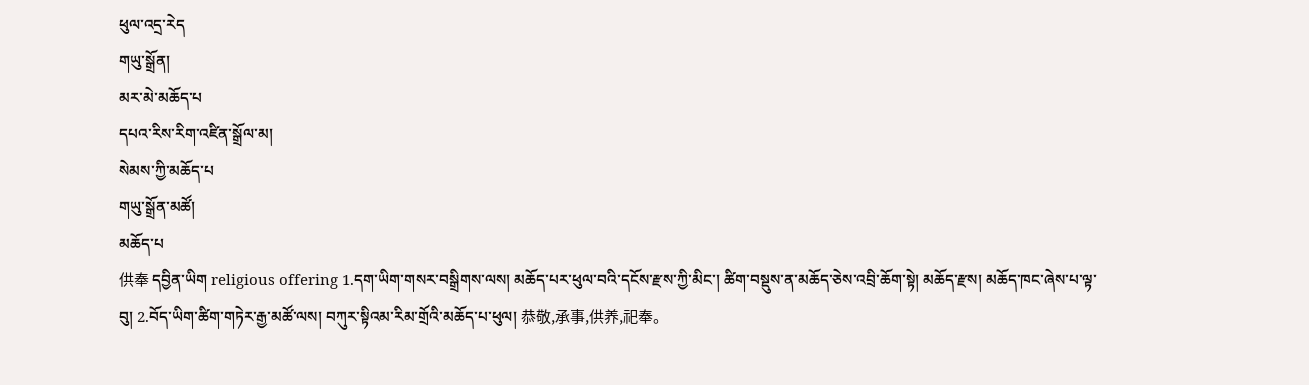ཕུལ་འདྲ་རེད
གཡུ་སྒྲོན།
མར་མེ་མཆོད་པ
དཔའ་རིས་རིག་འཛིན་སྒྲོལ་མ།
སེམས་ཀྱི་མཆོད་པ
གཡུ་སྒྲོན་མཚོ།
མཆོད་པ
供奉 དབྱིན་ཡིག religious offering 1.དག་ཡིག་གསར་བསྒྲིགས་ལས། མཆོད་པར་ཕུལ་བའི་དངོས་རྫས་ཀྱི་མིང་། ཚིག་བསྡུས་ན་མཆོད་ཅེས་འབྲི་ཆོག་སྟེ། མཆོད་རྫས། མཆོད་ཁང་ཞེས་པ་ལྟ་བུ། 2.བོད་ཡིག་ཚིག་གཏེར་རྒྱ་མཚོ་ལས། བཀུར་སྟིའམ་རིམ་གྲོའི་མཆོད་པ་ཕུལ། 恭敬,承事,供养,祀奉。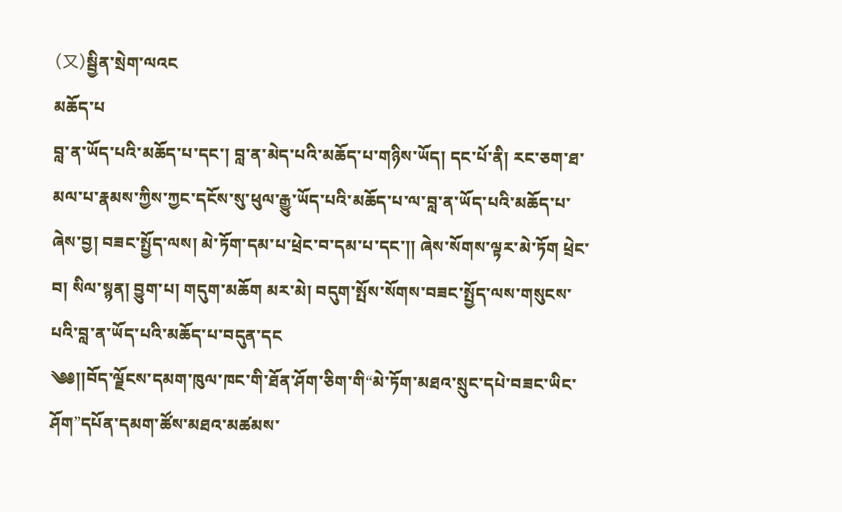(又)སྦྱིན་སྲེག་ལའང
མཆོད་པ
བླ་ན་ཡོད་པའི་མཆོད་པ་དང་། བླ་ན་མེད་པའི་མཆོད་པ་གཉིས་ཡོད། དང་པོ་ནི། རང་ཅག་ཐ་མལ་པ་རྣམས་ཀྱིས་ཀྱང་དངོས་སུ་ཕུལ་རྒྱུ་ཡོད་པའི་མཆོད་པ་ལ་བླ་ན་ཡོད་པའི་མཆོད་པ་ཞེས་བྱ། བཟང་སྤྱོད་ལས། མེ་ཏོག་དམ་པ་ཕྲེང་བ་དམ་པ་དང་།། ཞེས་སོགས་ལྟར་མེ་ཏོག ཕྲེང་བ། སིལ་སྙན། བྱུག་པ། གདུག་མཆོག མར་མེ། བདུག་སྤོས་སོགས་བཟང་སྤྱོད་ལས་གསུངས་པའི་བླ་ན་ཡོད་པའི་མཆོད་པ་བདུན་དང
༄༅།།བོད་ལྗོངས་དམག་ཁུལ་ཁང་གི་ཐོན་ཤོག་ཅིག་གི“མེ་ཏོག་མཐའ་སྲུང་དཔེ་བཟང་ཡིང་ཤོག”དཔོན་དམག་ཚོས་མཐའ་མཚམས་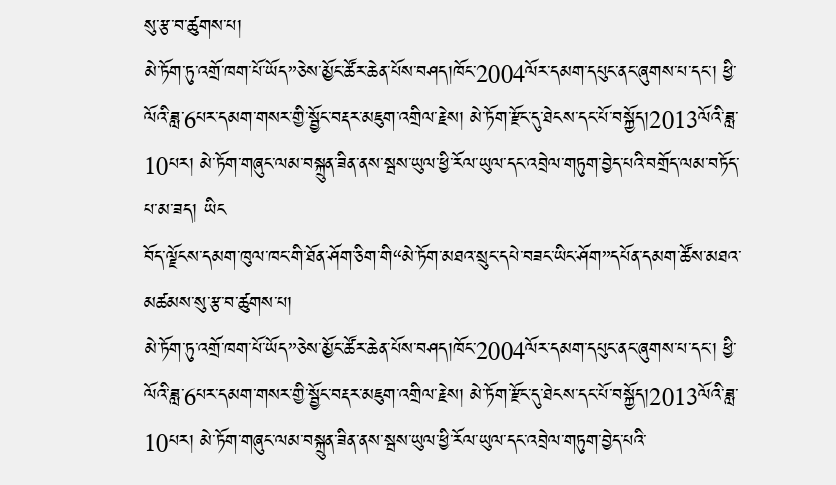སུ་རྩ་བ་ཚུགས་པ།
མེ་ཏོག་ཏུ་འགྲོ་ཁག་པོ་ཡོད”ཅེས་མྱོང་ཚོར་ཆེན་པོས་བཤད།ཁོང་2004ལོར་དམག་དཔུང་ནང་ཞུགས་པ་དང་། ཕྱི་ལོའི་ཟླ་6པར་དམག་གསར་གྱི་སྦྱོང་བརྡར་མཇུག་འགྲིལ་རྗེས། མེ་ཏོག་རྫོང་དུ་ཐེངས་དང་པོ་བསྐྱོད།2013ལོའི་ཟླ་10པར། མེ་ཏོག་གཞུང་ལམ་བསྐྲུན་ཟིན་ནས་སྦས་ཡུལ་ཕྱི་རོལ་ཡུལ་དང་འབྲེལ་གཏུག་བྱེད་པའི་བགྲོད་ལམ་བཏོད་པ་མ་ཟད། ཡིང
བོད་ལྗོངས་དམག་ཁུལ་ཁང་གི་ཐོན་ཤོག་ཅིག་གི“མེ་ཏོག་མཐའ་སྲུང་དཔེ་བཟང་ཡིང་ཤོག”དཔོན་དམག་ཚོས་མཐའ་མཚམས་སུ་རྩ་བ་ཚུགས་པ།
མེ་ཏོག་ཏུ་འགྲོ་ཁག་པོ་ཡོད”ཅེས་མྱོང་ཚོར་ཆེན་པོས་བཤད།ཁོང་2004ལོར་དམག་དཔུང་ནང་ཞུགས་པ་དང་། ཕྱི་ལོའི་ཟླ་6པར་དམག་གསར་གྱི་སྦྱོང་བརྡར་མཇུག་འགྲིལ་རྗེས། མེ་ཏོག་རྫོང་དུ་ཐེངས་དང་པོ་བསྐྱོད།2013ལོའི་ཟླ་10པར། མེ་ཏོག་གཞུང་ལམ་བསྐྲུན་ཟིན་ནས་སྦས་ཡུལ་ཕྱི་རོལ་ཡུལ་དང་འབྲེལ་གཏུག་བྱེད་པའི་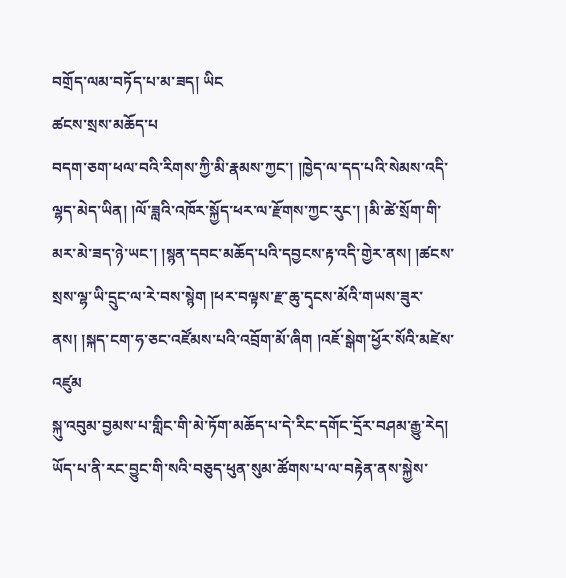བགྲོད་ལམ་བཏོད་པ་མ་ཟད། ཡིང
ཚངས་སྲས་མཆོད་པ
བདག་ཅག་ཕལ་བའི་རིགས་ཀྱི་མི་རྣམས་ཀྱང་། །ཁྱེད་ལ་དད་པའི་སེམས་འདི་ལྷད་མེད་ཡིན། །ལོ་ཟླའི་འཁོར་སྐྱོད་ཕར་ལ་རྫོགས་ཀྱང་རུང་། །མི་ཚེ་སྲོག་གི་མར་མེ་ཟད་ཉེ་ཡང་། །སྙན་དབང་མཆོད་པའི་དབྱངས་རྟ་འདི་གྱེར་ནས། །ཚངས་སྲས་ལྷ་ཡི་དྲུང་ལ་རེ་བས་སྙེག །ཕར་བལྟས་རྫ་ཆུ་དྭངས་མོའི་གཡས་ཟུར་ནས། །སྐད་ངག་ཧ་ཅང་འཛོམས་པའི་འབྲོག་མོ་ཞིག །འཇོ་སྒེག་ཕྱོར་སོའི་མཛེས་འཛུམ
སྐུ་འབུམ་བྱམས་པ་གླིང་གི་མེ་ཏོག་མཆོད་པ་དེ་རིང་དགོང་དྲོར་བཤམ་རྒྱུ་རེད།
ཡོད་པ་ནི་རང་བྱུང་གི་སའི་བཅུད་ཕུན་སུམ་ཚོགས་པ་ལ་བརྟེན་ནས་སྐྱེས་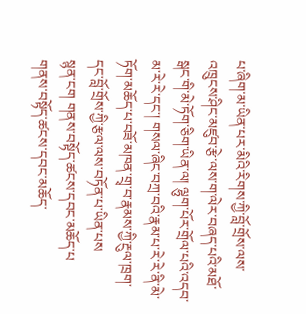པ་ཞིག་མ་ཡིན་པར་མིའི་རིགས་ཀྱི་བློ་གྲོས་ལས་འཁྲུངས་ཤིང་མཛུབ་རྩེ་ལས་ག་ལེར་བཞད་པའི་མཐོ་སྒང་གི་མེ་ཏོག་ཅིག་ཡིན་ལ། ལྷུག་པོར་གྲོལ་པའི་འདབ་མ་རེ་རེ་དང་། གསལ་ཞིང་བཀྲ་བའི་རྣམ་པ་རེ་རེ་ནི་མེ་ཏོག་མཆོད་པ་བཟོ་མཁན་གྲྭ་བ་རྣམས་ཀྱི་རྔུལ་ཁྲག་དང་བློ་གྲོས་ཀྱི་རྩལ་ལས་བཏོན་པ་ཡིན་པས
སྙན་ངག གནས་བསྟོད་ཚངས་དབང་མཆོད་པ
གནས་བསྟོད་ཚངས་དབང་མཆོད་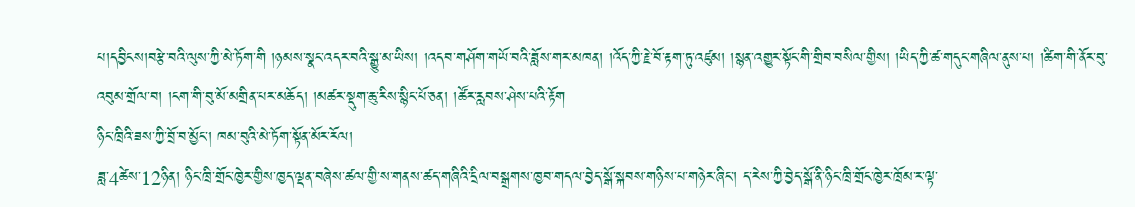པ།དབྱིངས།བརྩེ་བའི་ལུས་ཀྱི་མེ་ཏོག་གི །ཉམས་སྣང་འདར་བའི་སྒྱུ་མ་ཡིས། །འདབ་གཤོག་གཡོ་བའི་ཟློས་གར་མཁན། །འོད་ཀྱི་རྗེ་བོ་རྟག་ཏུ་འཛུམ། །སྙན་འགྱུར་སྟོང་གི་གྲིབ་བསིལ་གྱིས། །ཡིད་ཀྱི་ཚ་གདུང་གཞིལ་ནུས་པ། །ཚིག་གི་ནོར་བུ་འབུམ་གྲོལ་བ། །ངག་གི་བུ་མོ་མགྲིན་པར་མཆོད། །མཚར་སྡུག་ཆུ་རིས་སྙིང་པོ་ཅན། །ཚོར་རླབས་ཤེས་པའི་རྟོག
ཉིང་ཁྲིའི་ཟས་ཀྱི་བྲོ་བ་མྱོང་། ཁམ་བུའི་མེ་ཏོག་སྟོན་མོར་རོལ།
ཟླ་4ཚེས་12ཉིན། ཉིང་ཁྲི་གྲོང་ཁྱེར་གྱིས་ཁྱད་ལྡན་བཞེས་ཚལ་གྱི་ས་གནས་ཚད་གཞིའི་དྲིལ་བསྒྲགས་ཁྱབ་གདལ་བྱེད་སྒོ་སྐབས་གཉིས་པ་གཉེར་ཞིང་། ད་རེས་ཀྱི་བྱེད་སྒོ་ནི་ཉིང་ཁྲི་གྲོང་ཁྱེར་ཁྲོམ་ར་ལྟ་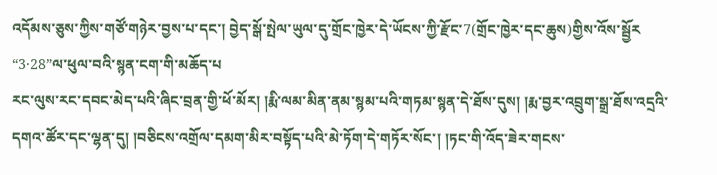འདོམས་ཅུས་ཀྱིས་གཙོ་གཉེར་བྱས་པ་དང་། བྱེད་སྒོ་སྤེལ་ཡུལ་དུ་གྲོང་ཁྱེར་དེ་ཡོངས་ཀྱི་རྫོང་7(གྲོང་ཁྱེར་དང་ཆུས)གྱིས་འོས་སྦྱོར
“3·28”ལ་ཕུལ་བའི་སྙན་ངག་གི་མཆོད་པ
རང་ལུས་རང་དབང་མེད་པའི་ཞིང་བྲན་གྱི་ཕོ་མོར། །རྨི་ལམ་མིན་ནམ་སྙམ་པའི་གཏམ་སྙན་དེ་ཐོས་དུས། །རྨ་བྱར་འབྲུག་སྒྲ་ཐོས་འདྲའི་དགའ་ཚོར་དང་ལྷན་དུ། །བཅིངས་འགྲོལ་དམག་མིར་བསྟོད་པའི་མེ་ཏོག་དེ་གཏོར་སོང་། །ཏང་གི་འོད་ཟེར་གངས་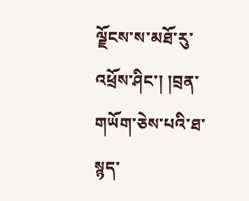ལྗོངས་ས་མཐོ་རུ་འཕྲོས་ཤིང་། །བྲན་གཡོག་ཅེས་པའི་ཐ་སྙད་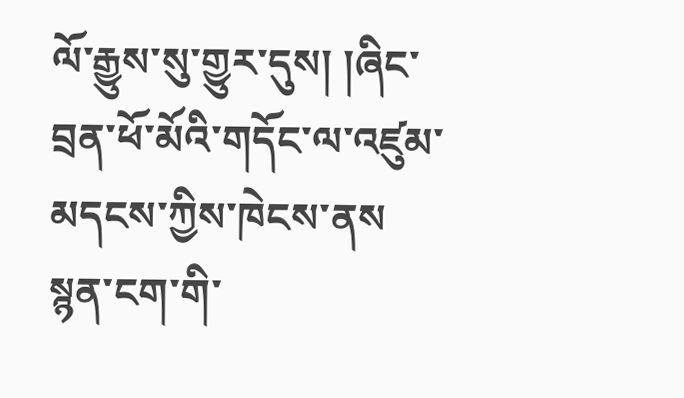ལོ་རྒྱུས་སུ་གྱུར་དུས། །ཞིང་བྲན་ཕོ་མོའི་གདོང་ལ་འཛུམ་མདངས་ཀྱིས་ཁེངས་ནས
སྙན་ངག་གི་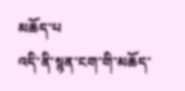མཆོད་པ
འདི་ནི་སྙན་ངག་གི་མཆོད་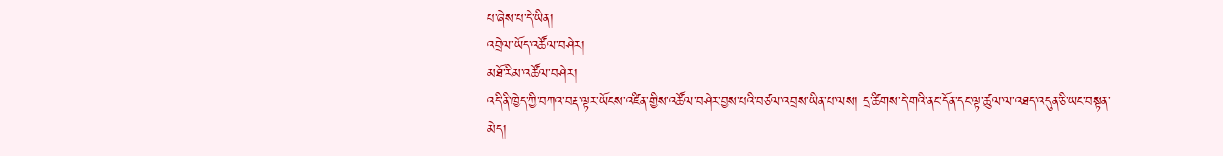པ་ཞེས་པ་དེ་ཡིན།
འབྲེལ་ཡོད་འཚོལ་བཤེར།
མཐོ་རིམ་འཚོལ་བཤེར།
འདི་ནི་ཁྱེད་ཀྱི་བཀའ་བརྡ་ལྟར་ཡོངས་འཛིན་གྱིས་འཚོལ་བཤེར་བྱས་པའི་བཙལ་འབྲས་ཡིན་པ་ལས། དྲ་ཚིགས་དེ་གའི་ནང་དོན་དང་ལྟ་ཚུལ་ལ་འཐད་འདུན་ཅི་ཡང་བསྟན་མེད།